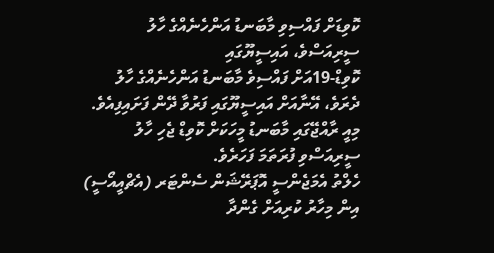ކޮވިޑަށް ފައްސިވި މާބަނޑު އަންހެނެއްގެ ހާލު ސީރިއަސްވެ، އައިސީޔޫގައި
ކޮވިޑް-19އަށް ފައްސިވެ މާބަނޑު އަންހެނެއްގެ ހާލު ދެރަވެ، އޭނާއަށް އައިސީޔޫގައި ފަރުވާ ދޭން ފަށައިފިއެވެ. މިއީ ރާއްޖޭގައި މާބަނޑު މީހަކަށް ކޮވިޑް ޖެހި ހާލު ސީރިއަސްވި ފުރަތަމަ ފަހަރެވެ.
ހެލްތު އެމަޖެންސީ އޮޕަރޭޝަން ސެންޓަރ (އެޗްއީއޯސީ) އިން މިހާރު ކުރިއަށް ގެންދާ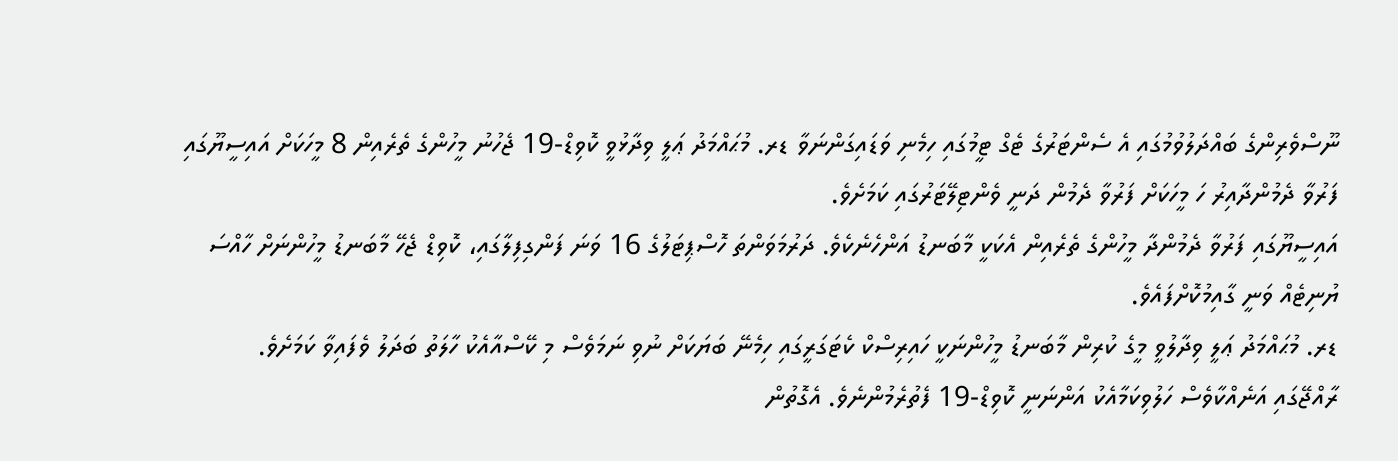ނޫސްވެރިންގެ ބައްދަލުވުމުގައި އެ ސެންޓަރުގެ ޓެގް ޓީމުގައި ހިމެނި ވަޑައިގަންނަވާ ޑރ. މުޙައްމަދު ޢަލީ ވިދާޅުވީ ކޮވިޑް-19 ޖެހުނު މީހުންގެ ތެރެއިން 8 މީހަކަށް އައިސީޔޫގައި ފަރުވާ ދެމުންދާއިރު ހަ މީހަކަށް ފަރުވާ ދެމުން ދަނީ ވެންޓިލޭޓަރުގައި ކަމަށެވެ.
އައިސީޔޫގައި ފަރުވާ ދެމުންދާ މީހުންގެ ތެރެއިން އެކަކީ މާބަނޑު އަންހެނެކެވެ. ދަރުމަވަންތަ ހޮސްޕިޓަލުގެ 16 ވަނަ ފަންގިފިލާގައި، ކޮވިޑް ޖެހޭ މާބަނޑު މީހުންނަށް ހާއްސަ ޔުނިޓެއް ވަނީ ގާއިމުކޮށްފައެވެ.
ޑރ. މުޙައްމަދު ޢަލީ ވިދާލުވީ މީގެ ކުރިން މާބަނޑު މީހުންނަކީ ހައިރިސްކް ކެޓަގަރީގައި ހިމެނޭ ބަޔަކަށް ނުވި ނަމަވެސް މި ކޭސްއާއެކު ހާލަތު ބަދަލު ވެފައިވާ ކަމަށެވެ.
ރާއްޖޭގައި އަނެއްކާވެސް ހަލުވިކަމާއެކު އަންނަނީ ކޮވިޑް-19 ފެތުރެމުންނެވެ. އެގޮތުން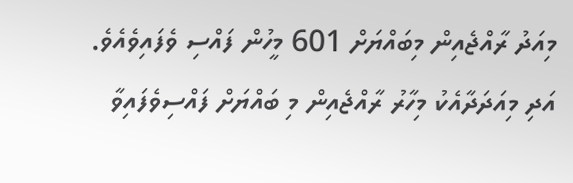މިއަދު ރާއްޖެއިން މިބައްޔަށް 601 މީހުން ފައްސި ވެފައިވެއެވެ. އަދި މިއަދަދާއެކު މިހާރު ރާއްޖެއިން މި ބައްޔަށް ފައްސިވެފައިވާ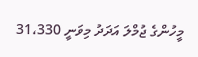މީހުންގެ ޖުމްލަ އަދަދު މިވަނީ 31،330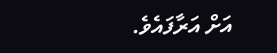އަށް އަރާފައެވެ.